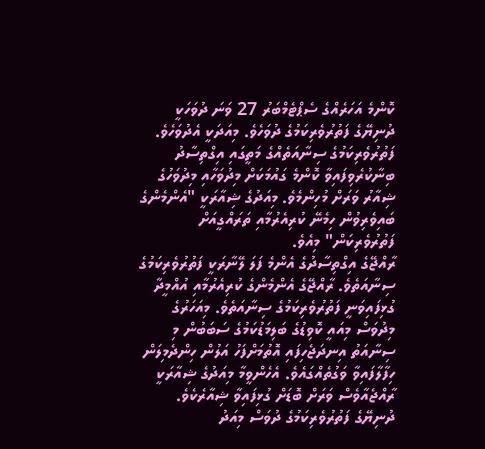ކޮންމެ އަހަރެއްގެ ސެޕްޓެމްބަރު 27 ވަނަ ދުވަހަކީ ދުނިޔޭގެ ފަތުރުވެރިކަމުގެ ދުވަހެވެ. މިއަދަކީ އެދުވަހެވެ. ފަތުރުވެރިކަމުގެ ސިނާއަތެއްގެ މަތީގައި އިގްތިސާދު ބިނާކުރެވިފައިވާ ކޮންމެ ގައުމަކަށް މިދުވަހާއި މިދުވަހުގެ ޝިއާރު ވަރަށް މުހިންމެވެ. މިއަދުގެ ޝިއާރަކީ "އެންމެންގެ ބައިވެރިވުން ހިމެނޭ ކުރިއެރުމާއި ތަރައްގީއަށް ފަތުރުވެރިކަން" މިއެވެ.
ރާއްޖޭގެ އިގްތިސާދުގެ އެންމެ ފަލަ ލޭނާރަކީ ފަތުރުވެރިކަމުގެ ސިނާއަތެވެ. ރާއްޖޭގެ އެންމެންގެ ކުރިއެރުމާއި އުއްމީދާ ގުޅިފައިވަނީ ފަތުރުވެރިކަމުގެ ސިނާއަތެވެ. މިއަހަރުގެ މިދުވަސް މިއައީ ކޮވިޑުގެ ބަލިމަޑުކަމުގެ ސަބަބުން މި ސިނާއަތު އިނދަޖެހިފައި އޮތުމަށްފަހު އަލުން ހިންދެމިލަން ހިފާލާފައިވާ ވަގުތެއްގައެވެ. އެހެންވީމާ މިއަދުގެ ޝިއާރަކީ ރާއްޖެއާވެސް ވަރަށް ބޮޑަށް ގުޅިފައިވާ ޝިއާރެކެވެ.
ދުނިޔޭގެ ފަތުރުވެރިކަމުގެ ދުވަސް މިއަދު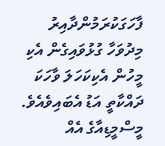ފާހަގަކުރަމުންދާއިރު މިދުވަހާ ގުޅުވައިގެން އެކި މީހުން އެކިކަހަލަ ވާހަކަ ދައްކާތީ އަޑު އެބައިވެއެވެ. މީސްމީޑިއާގެ އެއް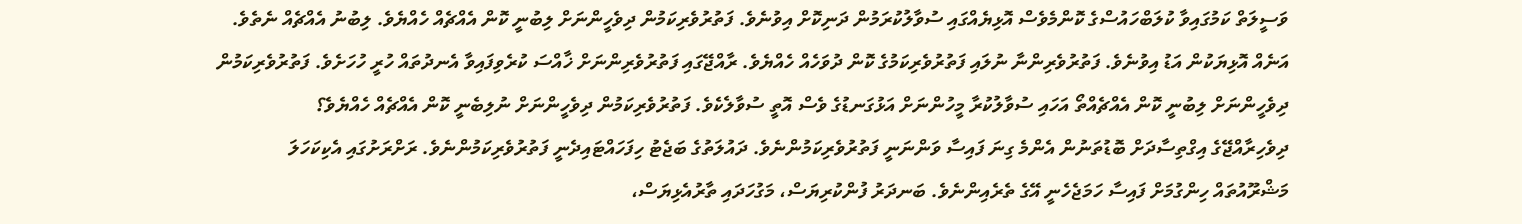ވަސީލަތް ކަމުގައިވާ ކުލަބްހައުސްގެ ކޮންމެވެސް އޮޅިޔެއްގައި ސުވާލުކުރަމުން ދަނިކޮށް އިވުނެވެ. ފަތުރުވެރިކަމުން ދިވެހީންނަށް ލިބުނީ ކޮން އެއްޗެއް ހެއްޔެވެ. ލިބުނު އެއްޗެއް ނެތެވެ.
އަނެއް އޮޅިޔަކުން އަޑު އިވުނެވެ. ފަތުރުވެރިންނާ ނުލައި ފަތުރުވެރިކަމުގެ ކޮން ދުވަހެއް ހެއްޔެވެ. ރާއްޖޭގައި ފަތުރުވެރިންނަށް ޚާއްސަ ކުރެވިފައިވާ އެނދުތައް ހުރީ ހުހަށެވެ. ފަތުރުވެރިކަމުން ދިވެހީންނަށް ލިބުނީ ކޮން އެއްޗެއްތޯ އަހައި ސުވާލުކުރާ މީހުންނަށް އަޅުގަނޑުގެ ވެސް އޮތީ ސުވާލެކެވެ. ފަތުރުވެރިކަމުން ދިވެހީންނަށް ނުލިބެނީ ކޮން އެއްޗެއް ހެއްޔެވެ؟
ދިވެހިރާއްޖޭގެ އިގްތިސާދަށް ބޮޑުތަނުން އެންމެ ގިނަ ފައިސާ ވަންނަނީ ފަތުރުވެރިކަމުންނެވެ. ދައުލަތުގެ ބަޖެޓު ހިފަހައްޓައިދެނީ ފަތުރުވެރިކަމުންނެވެ. ރަށްރަށުގައި އެކިކަހަލަ މަޝްރޫއުތައް ހިންގުމަށް ފައިސާ ހަމަޖެހެނީ އޭގެ ތެރެއިންނެވެ. ބަނދަރު ފުންކުރިޔަސް، މަގުހަދައި ތާރުއެޅިޔަސް،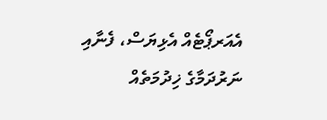އެއަރޕޯޓެއް އެޅިޔަސް، ފެނާއި ނަރުދަމާގެ ޚިދުމަތެއް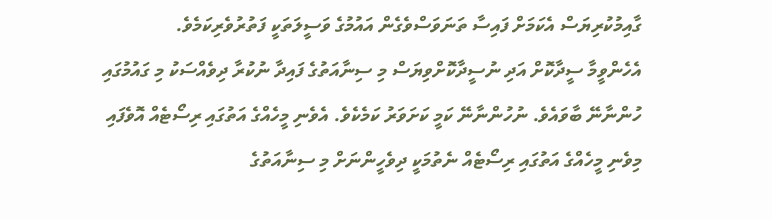ގާއިމުކުރިޔަސް އެކަމަށް ފައިސާ ތަނަވަސްވެގެން އައުމުގެ ވަސީލަތަކީ ފަތުރުވެރިކަމެވެ.
އެހެންވީމާ ސީދާކޮށް އަދި ނުސީދާކޮށްވިޔަސް މި ސިނާއަތުގެ ފައިދާ ނުކުރާ ދިވެއްސަކު މި ގައުމުގައި ހުންނާނޭ ބާވައެވެ. ނުހުންނާނޭ ކަމީ ކަށަވަރު ކަމެކެވެ. އެވެނި މީހެއްގެ އަތުގައި ރިސޯޓެއް އޮވެފައި މިވެނި މީހެއްގެ އަތުގައި ރިސޯޓެއް ނެތުމަކީ ދިވެހީންނަށް މި ސިނާއަތުގެ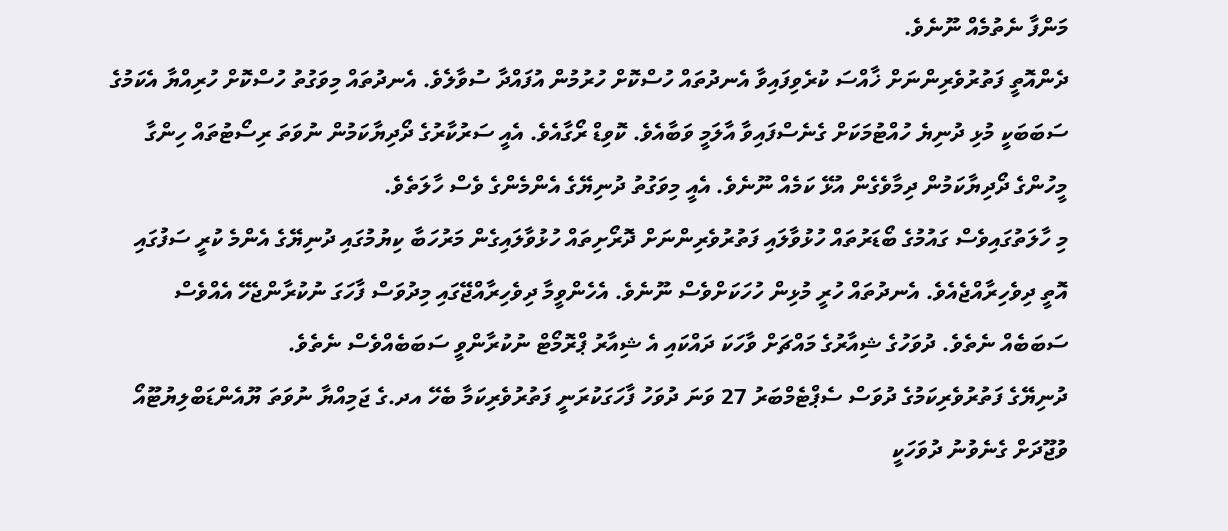މަންފާ ނެތުމެއް ނޫނެވެ.
ދެންއޮތީ ފަތުރުވެރިންނަށް ޚާއްސަ ކުރެވިފައިވާ އެނދުތައް ހުސްކޮށް ހުރުމުން އުފައްދާ ސުވާލެވެ. އެނދުތައް މިވަގުތު ހުސްކޮށް ހުރިއްޔާ އެކަމުގެ ސަބަބަކީ މުޅި ދުނިޔެ ހުއްޓުމަކަށް ގެނެސްފައިވާ އާލަމީ ވަބާއެވެ. ކޮވިޑް ރޯގާއެވެ. އެއީ ސަރުކާރުގެ ދޯދިޔާކަމުން ނުވަތަ ރިސޯޓުތައް ހިންގާ މީހުންގެ ދޯދިޔާކަމުން ދިމާވެގެން އުޅޭ ކަމެއް ނޫނެވެ. އެއީ މިވަގުތު ދުނިޔޭގެ އެންމެންގެ ވެސް ހާލަތެވެ.
މި ހާލަތުގައިވެސް ގައުމުގެ ބޯޑަރުތައް ހުޅުވާލައި ފަތުރުވެރިންނަށް ދޮރޯށިތައް ހުޅުވާލައިގެން މަރުހަބާ ކިޔުމުގައި ދުނިޔޭގެ އެންމެ ކުރީ ސަފުގައި އޮތީ ދިވެހިރާއްޖެއެވެ. އެނދުތައް ހުރީ މުޅިން ހުހަކަށްވެސް ނޫނެވެ. އެހެންވީމާ ދިވެހިރާއްޖޭގައި މިދުވަސް ފާހަގަ ނުކުރާންޖެހޭ އެއްވެސް ސަބަބެއް ނެތެވެ. ދުވަހުގެ ޝިއާރުގެ މައްޗަށް ވާހަކަ ދައްކައި އެ ޝިއާރު ޕްރޮމޯޓް ނުކުރާންވީ ސަބަބެއްވެސް ނެތެވެ.
ދުނިޔޭގެ ފަތުރުވެރިކަމުގެ ދުވަސް ސެޕްޓެމްބަރު 27 ވަނަ ދުވަހު ފާހަގަކުރަނީ ފަތުރުވެރިކަމާ ބެހޭ އދ.ގެ ޖަމިއްޔާ ނުވަތަ ޔޫއެންޑަބްލިޔުޓޫއޯ ވުޖޫދަށް ގެނެވުނު ދުވަހަކީ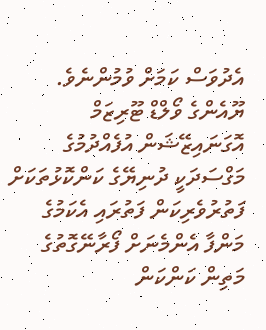އެދުވަސް ކަމަށް ވުމުންނެވެ. ޔޫއެންގެ ވޯލްޑް ޓޫރިޒަމް އޮގަނައިޒޭޝަން އުފެއްދުމުގެ މަގްސަދަކީ ދުނިޔޭގެ ކަންކޮޅުތަކަށް ފަތުރުވެރިކަން ފަތުރައި އެކަމުގެ މަންފާ އެންމެނަށް ފޯރާނޭގޮތުގެ މަތިން ކަންކަން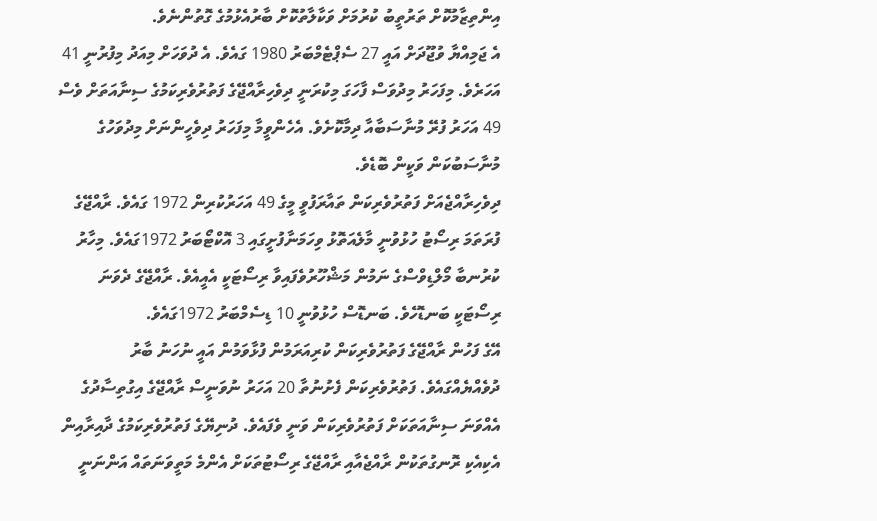އިންތިޒާމުކޮށް ތަރުތީބު ކުރުމަށް ވަކާލާތުކޮށް ބާރުއެޅުމުގެ ގޮތުންނެވެ.
އެ ޖަމިއްޔާ ވުޖޫދަށް އައީ 27 ސެޕްޓެމްބަރު 1980 ގައެވެ. އެ ދުވަހަށް މިއަދު މިފުރުނީ 41 އަހަރެވެ. މިފަހަރު މިދުވަސް ފާހަގަ މިކުރަނީ ދިވެހިރާއްޖޭގެ ފަތުރުވެރިކަމުގެ ސިނާއަތަށް ވެސް 49 އަހަރު ފުރޭ މުނާސަބާއާ ދިމާކޮށެވެ. އެހެންވީމާ މިފަހަރު ދިވެހީންނަށް މިދުވަހުގެ މުނާސަބުކަން ވަކީން ބޮޑެވެ.
ދިވެހިރާއްޖެއަށް ފަތުރުވެރިކަން ތައާރަފުވީ މީގެ 49 އަހަރުކުރިން 1972 ގައެވެ. ރާއްޖޭގެ ފުރަތަމަ ރިސޯޓު ހުޅުވުނީ މާލެއަތޮޅު ވިހަމަނާފުށީގައި 3 އޮކްޓޯބަރު 1972ގައެވެ. މިހާރު ކުރުނބާ މޯލްޑިވްސްގެ ނަމުން މަޝްހޫރުވެފައިވާ ރިސޯޓަކީ އެއީއެވެ. ރާއްޖޭގެ ދެވަނަ ރިސޯޓަކީ ބަނޑޮހެވެ. ބަނޑޮސް ހުޅުވުނީ 10 ޑިސެމްބަރު 1972ގައެވެ.
އޭގެ ފަހުން ރާއްޖޭގެ ފަތުރުވެރިކަން ކުރިއަރަމުން ފުޅާވަމުން އައީ ނުހަނު ބާރު ދުވެއްޔެއްގައެވެ. ފަތުރުވެރިކަން ފެށުނުތާ 20 އަހަރު ނުވަނީސް ރާއްޖޭގެ އިގުތިސާދުގެ އެއްވަނަ ސިނާއަތަކަށް ފަތުރުވެރިކަން ވަނީ ވެފައެވެ. ދުނިޔޭގެ ފަތުރުވެރިކަމުގެ ދާއިރާއިން އެކިއެކި ރޮނގުތަކުން ރާއްޖެއާއި ރާއްޖޭގެ ރިސޯޓުތަކަށް އެންމެ މަތީވަނަތައް އަންނަނީ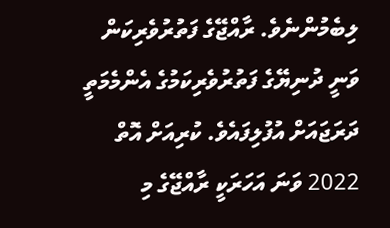ލިބެމުންނެވެ. ރާއްޖޭގެ ފަތުރުވެރިކަން ވަނީ ދުނިޔޭގެ ފަތުރުވެރިކަމުގެ އެންމެމަތީ ދަރަޖައަށް އުފުލިފައެވެ. ކުރިއަށް އޮތް 2022 ވަނަ އަހަރަކީ ރާއްޖޭގެ މި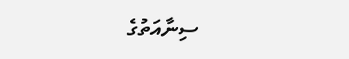ސިނާއަތުގެ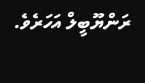ރަންޔޫބީލް އަހަރެވެ.